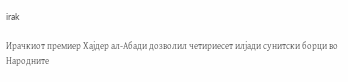irak

Ирачкиот премиер Хајдер ал-Абади дозволил четириесет илјади сунитски борци во Народните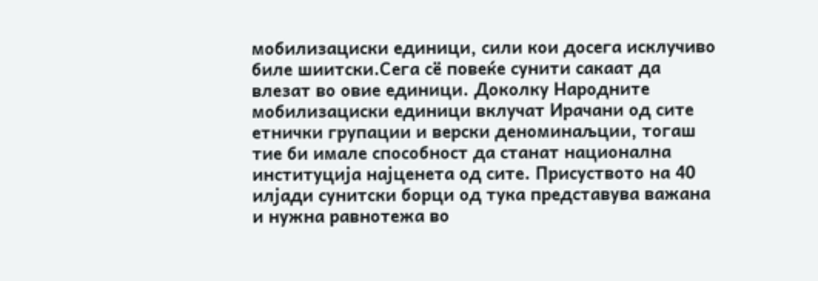мобилизациски единици, сили кои досега исклучиво биле шиитски.Сега сё повеќе сунити сакаат да влезат во овие единици. Доколку Народните мобилизациски единици вклучат Ирачани од сите етнички групации и верски деноминаљции, тогаш тие би имале способност да станат национална институција најценета од сите. Присуството на 40 илјади сунитски борци од тука представува важана и нужна равнотежа во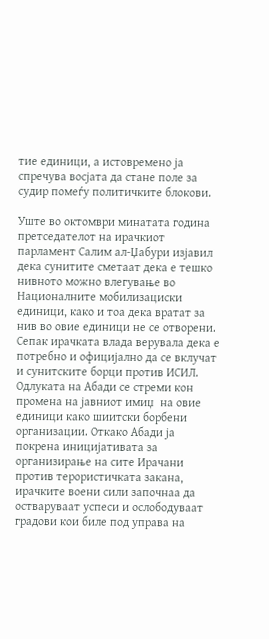тие единици, а истовремено ја спречува восјата да стане поле за судир помеѓу политичките блокови.

Уште во октомври минатата година претседателот на ирачкиот парламент Салим ал-Џабури изјавил дека сунитите сметаат дека е тешко нивното можно влегување во Националните мобилизациски единици, како и тоа дека вратат за нив во овие единици не се отворени. Сепак ирачката влада верувала дека е потребно и официјално да се вклучат и сунитските борци против ИСИЛ. Одлуката на Абади се стреми кон промена на јавниот имиџ  на овие единици како шиитски борбени организации. Откако Абади ја покрена иницијативата за организирање на сите Ирачани против терористичката закана, ирачките воени сили започнаа да остваруваат успеси и ослободуваат градови кои биле под управа на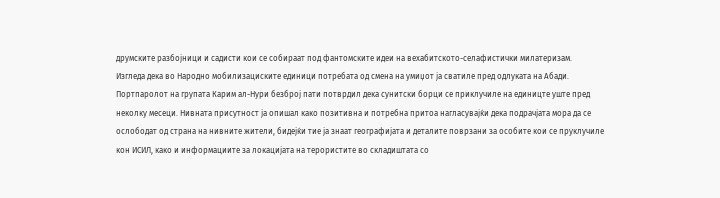друмските разбојници и садисти кои се собираат под фантомските идеи на вехабитското-селафистички милатеризам.
Изгледа дека во Народно мобилизациските единици потребата од смена на умиџот ја сватиле пред одлуката на Абади. Портпаролот на групата Карим ал-Нури безброј пати потврдил дека сунитски борци се приклучиле на единицте уште пред неколку месеци. Нивната присутност ја опишал како позитивна и потребна притоа нагласувајќи дека подрачјата мора да се ослободат од страна на нивните жители, бидејќи тие ја знаат географијата и деталите поврзани за особите кои се пруклучиле кон ИСИЛ, како и информациите за локацијата на терористите во складиштата со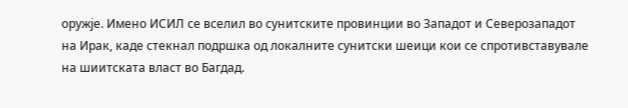оружје. Имено ИСИЛ се вселил во сунитските провинции во Западот и Северозападот на Ирак, каде стекнал подршка од локалните сунитски шеици кои се спротивставувале на шиитската власт во Багдад.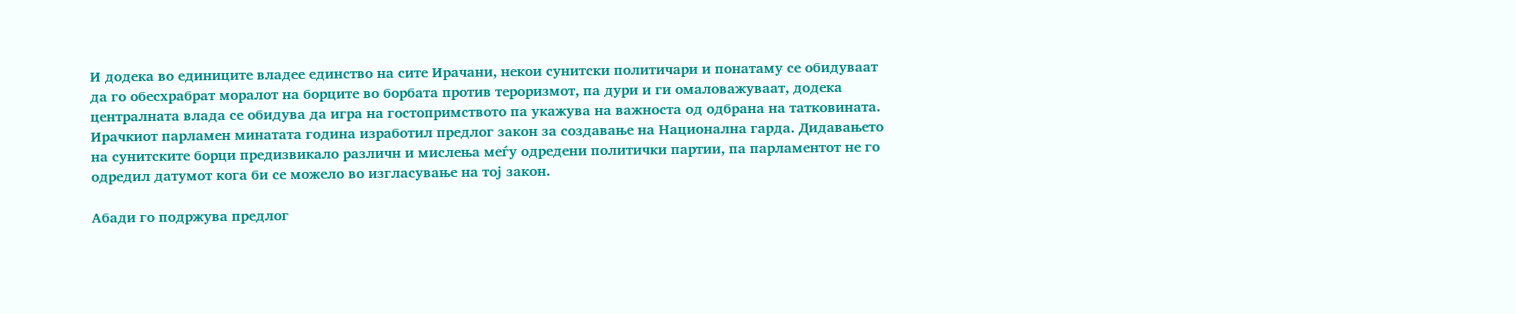И додека во единиците владее единство на сите Ирачани, некои сунитски политичари и понатаму се обидуваат да го обесхрабрат моралот на борците во борбата против тероризмот, па дури и ги омаловажуваат, додека централната влада се обидува да игра на гостопримството па укажува на важноста од одбрана на татковината. Ирачкиот парламен минатата година изработил предлог закон за создавање на Национална гарда. Дидавањето на сунитските борци предизвикало различн и мислења меѓу одредени политички партии, па парламентот не го одредил датумот кога би се можело во изгласување на тој закон.

Абади го подржува предлог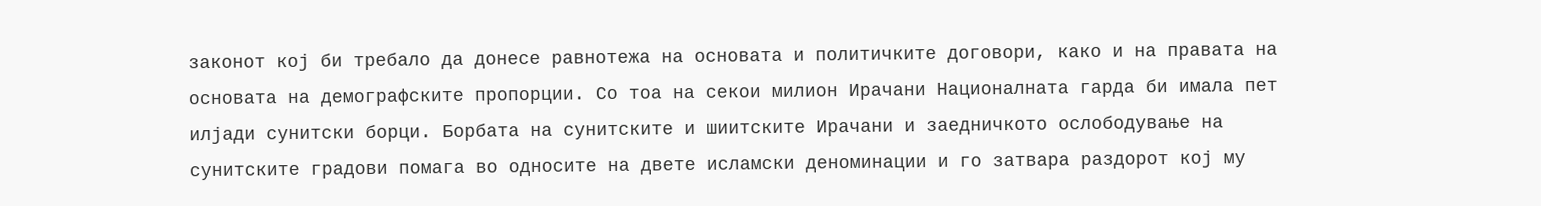законот кој би требало да донесе равнотежа на основата и политичките договори, како и на правата на основата на демографските пропорции. Со тоа на секои милион Ирачани Националната гарда би имала пет илјади сунитски борци. Борбата на сунитските и шиитските Ирачани и заедничкото ослободување на сунитските градови помага во односите на двете исламски деноминации и го затвара раздорот кој му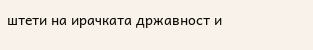штети на ирачката државност и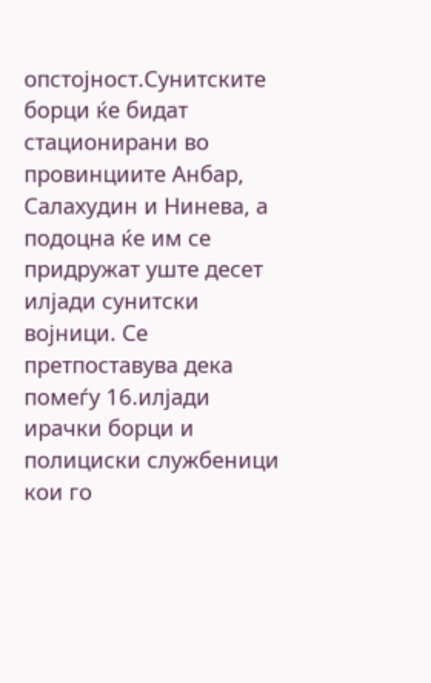опстојност.Сунитските борци ќе бидат стационирани во провинциите Анбар, Салахудин и Нинева, а подоцна ќе им се придружат уште десет илјади сунитски војници. Се претпоставува дека помеѓу 16.илјади ирачки борци и полициски службеници кои го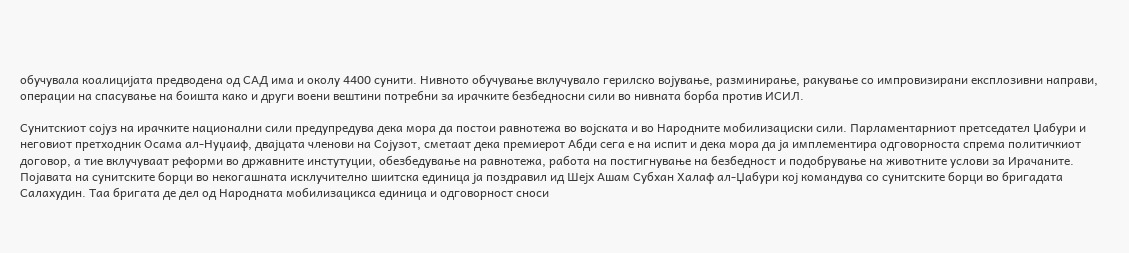обучувала коалицијата предводена од САД има и околу 4400 сунити. Нивното обучување вклучувало герилско војување, разминирање, ракување со импровизирани експлозивни направи, операции на спасување на боишта како и други воени вештини потребни за ирачките безбедносни сили во нивната борба против ИСИЛ.

Сунитскиот сојуз на ирачките национални сили предупредува дека мора да постои равнотежа во војската и во Народните мобилизациски сили. Парламентарниот претседател Џабури и неговиот претходник Осама ал-Нуџаиф, двајцата членови на Сојузот, сметаат дека премиерот Абди сега е на испит и дека мора да ја имплементира одговорноста спрема политичкиот договор, а тие вклучуваат реформи во државните инстутуции, обезбедување на равнотежа, работа на постигнување на безбедност и подобрување на животните услови за Ирачаните. Појавата на сунитските борци во некогашната исклучително шиитска единица ја поздравил ид Шејх Ашам Субхан Халаф ал-Џабури кој командува со сунитските борци во бригадата Салахудин. Таа бригата де дел од Народната мобилизацикса единица и одговорност сноси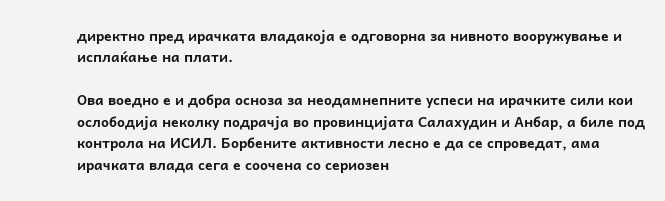директно пред ирачката владакоја е одговорна за нивното вооружување и исплаќање на плати.

Ова воедно е и добра осноза за неодамнепните успеси на ирачките сили кои ослободија неколку подрачја во провинцијата Салахудин и Анбар, а биле под контрола на ИСИЛ. Борбените активности лесно е да се спроведат, ама ирачката влада сега е соочена со сериозен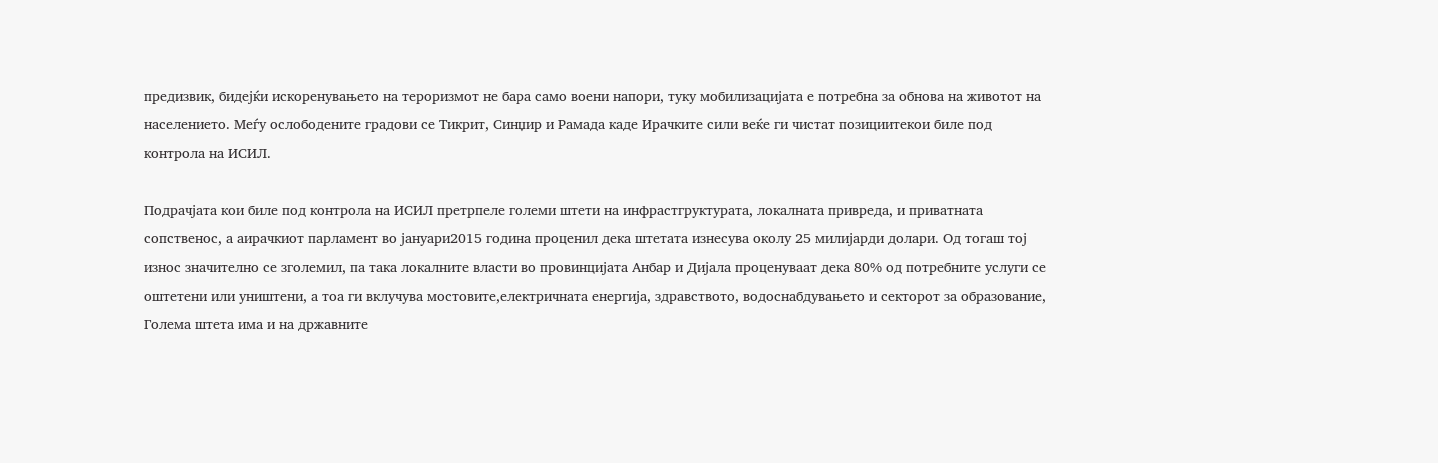предизвик, бидејќи искоренувањето на тероризмот не бара само воени напори, туку мобилизацијата е потребна за обнова на животот на населението. Меѓу ослободените градови се Тикрит, Синџир и Рамада каде Ирачките сили веќе ги чистат позициитекои биле под контрола на ИСИЛ.

Подрачјата кои биле под контрола на ИСИЛ претрпеле големи штети на инфрастгруктурата, локалната привреда, и приватната сопственос, а аирачкиот парламент во јануари2015 година проценил дека штетата изнесува околу 25 милијарди долари. Од тогаш тој износ значително се зголемил, па така локалните власти во провинцијата Анбар и Дијала проценуваат дека 80% од потребните услуги се оштетени или уништени, а тоа ги вклучува мостовите,електричната енергија, здравството, водоснабдувањето и секторот за образование, Голема штета има и на државните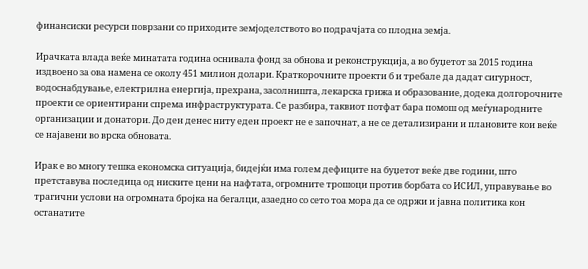финансиски ресурси поврзани со приходите земјоделството во подрачјата со плодна земја.

Ирачката влада веќе минатата година оснивала фонд за обнова и реконструкција, а во буџетот за 2015 година издвоено за ова намена се околу 451 милион долари. Краткорочните проекти б и требале да дадат сигурност, водоснабдување, електрилна енергија, прехрана, засолништа, лекарска грижа и образование, додека долгорочните проекти се ориентирани спрема инфраструктурата. Се разбира, таквиот потфат бара помош од меѓународните организации и донатори. До ден денес ниту еден проект не е започнат, а не се детализирани и плановите кои веќе се најавени во врска обновата.

Ирак е во многу тешка економска ситуација, бидејќи има голем дефиците на буџетот веќе две години, што претставува последица од ниските цени на нафтата, огромните трошоци против борбата со ИСИЛ, управување во трагични услови на огромната бројка на бегалци, азаедно со сето тоа мора да се одржи и јавна политика кон останатите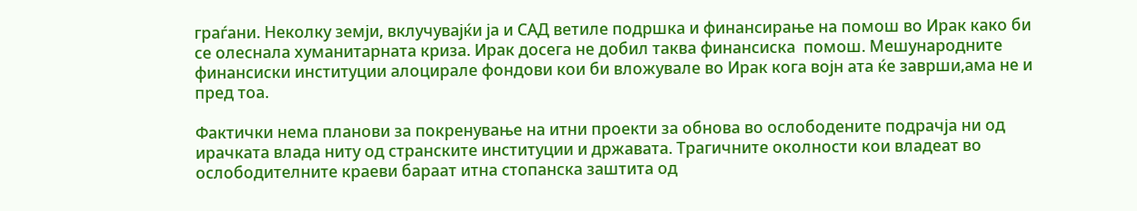граѓани. Неколку земји, вклучувајќи ја и САД ветиле подршка и финансирање на помош во Ирак како би се олеснала хуманитарната криза. Ирак досега не добил таква финансиска  помош. Мешународните финансиски институции алоцирале фондови кои би вложувале во Ирак кога војн ата ќе заврши,ама не и пред тоа.

Фактички нема планови за покренување на итни проекти за обнова во ослободените подрачја ни од ирачката влада ниту од странските институции и државата. Трагичните околности кои владеат во ослободителните краеви бараат итна стопанска заштита од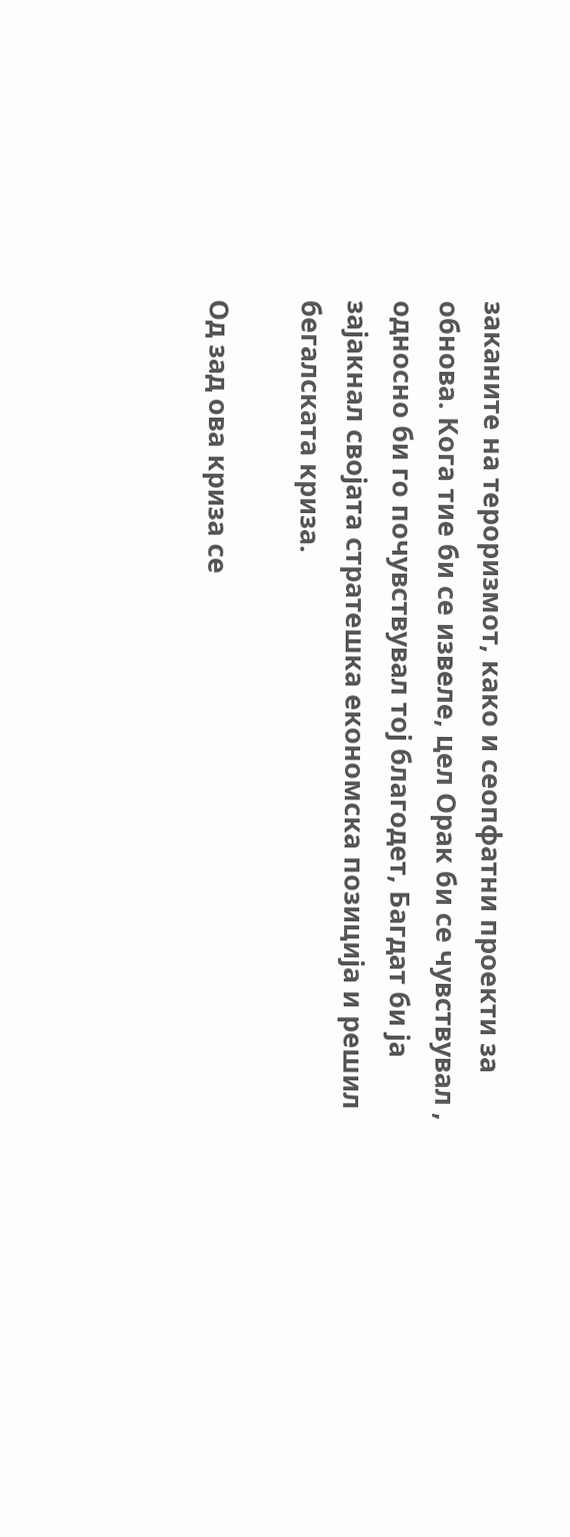заканите на тероризмот, како и сеопфатни проекти за обнова. Кога тие би се извеле, цел Орак би се чувствувал , односно би го почувствувал тој благодет, Багдат би ја зајакнал својата стратешка економска позиција и решил бегалската криза.

Од зад ова криза се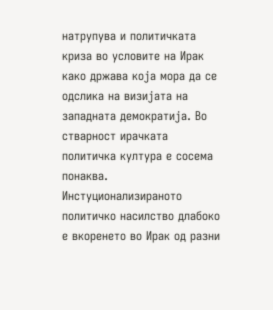натрупува и политичката криза во условите на Ирак како држава која мора да се одслика на визијата на западната демократија. Во стварност ирачката политичка култура е сосема понаква. Инстуционализираното политичко насилство длабоко е вкоренето во Ирак од разни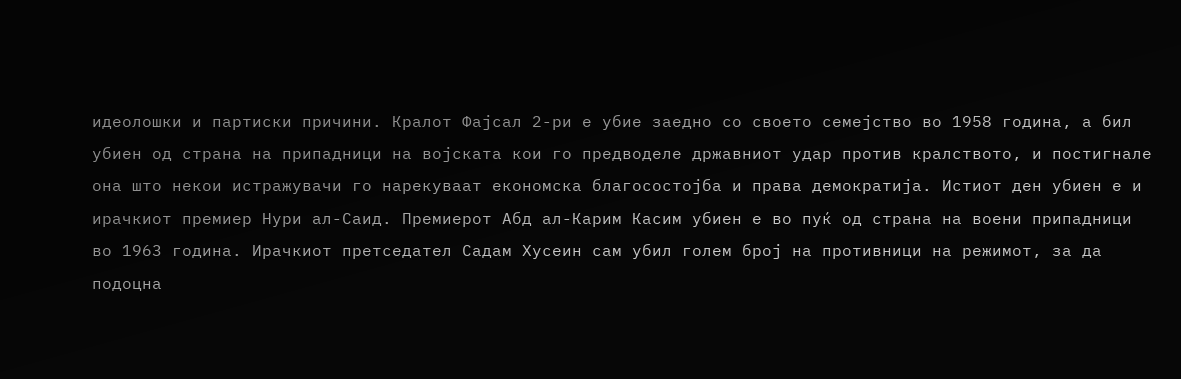идеолошки и партиски причини. Кралот Фајсал 2-ри е убие заедно со своето семејство во 1958 година, а бил убиен од страна на припадници на војската кои го предводеле државниот удар против кралството, и постигнале она што некои истражувачи го нарекуваат економска благосостојба и права демократија. Истиот ден убиен е и ирачкиот премиер Нури ал-Саид. Премиерот Абд ал-Карим Касим убиен е во пуќ од страна на воени припадници во 1963 година. Ирачкиот претседател Садам Хусеин сам убил голем број на противници на режимот, за да подоцна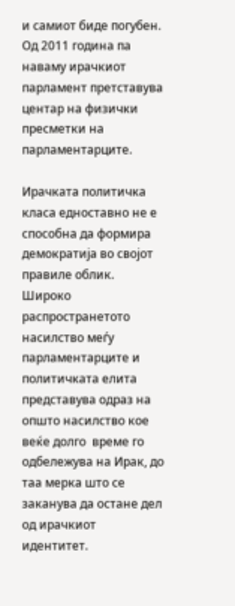и самиот биде погубен. Од 2011 година па наваму ирачкиот парламент претставува центар на физички пресметки на парламентарците.

Ирачката политичка класа едноставно не е способна да формира демократија во својот правиле облик. Широко распространетото насилство меѓу парламентарците и политичката елита представува одраз на општо насилство кое веќе долго  време го одбележува на Ирак, до таа мерка што се заканува да остане дел од ирачкиот идентитет.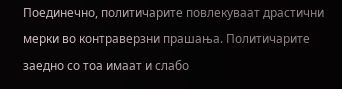Поединечно, политичарите повлекуваат драстични мерки во контраверзни прашања. Политичарите заедно со тоа имаат и слабо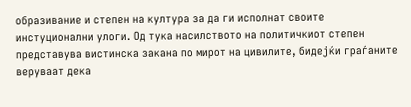образивание и степен на култура за да ги исполнат своите инстуционални улоги. Од тука насилството на политичкиот степен представува вистинска закана по мирот на цивилите, бидејќи граѓаните веруваат дека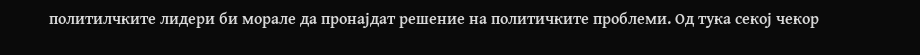политилчките лидери би морале да пронајдат решение на политичките проблеми. Од тука секој чекор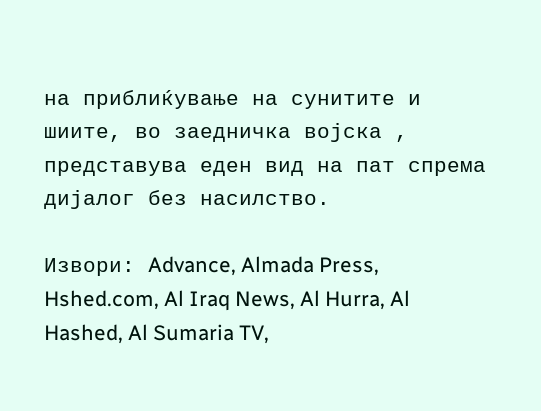на приблиќување на сунитите и шиите, во заедничка војска , представува еден вид на пат спрема дијалог без насилство.

Извори: Advance, Almada Press, Hshed.com, Al Iraq News, Al Hurra, Al Hashed, Al Sumaria TV,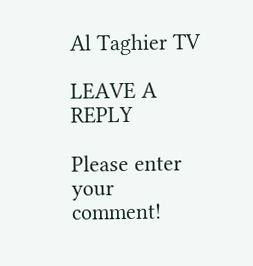Al Taghier TV

LEAVE A REPLY

Please enter your comment!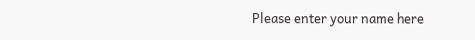Please enter your name here